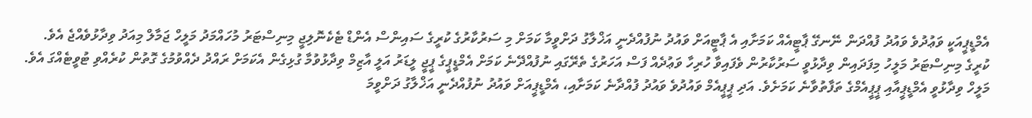އެމްޑީޕީއަކީ ވަޢުދުވެ ވައުދު ފުއްދަން ނޭނގޭ ޕާޓީއެއް ކަމަށާއި އެ ޕާޓީއަށް ވައުދު ނުފުއްދެނީ އަޚްލާގު ދަށްވީމާ ކަމަށް މި ސަރުކާރުގެ ކުރީގެ ސައިންސް އެންޑް ޓެކެނޮލިޖީ މިނިސްޓަރު މުހައްމަދު މަލީހް ޖަމާލް މިއަދު ވިދާޅުވެއްޖެ އެވެ.
ކުރީގެ މިނިސްޓަރު މަލީހު މިފަދައިން ވިދާޅުވީ ސަރުކާރުން ވެފައިވާ ހުރިހާ ވަޢުދެއް ފަސް އަހަރުގެ ތެރޭގައި ނުފުއްދޭނެ ކަމަށް އެމްޑީޕީގެ ޕީޖީ ލީޑަރު އަލީ އާޒިމް ވިދާޅުވުމާ ގުޅިގެން އެކަމަށް ރައްދު ދެއްވުމުގެ ގޮތުން ކުރެއްވި ޓުވީޓެއްގަ އެވެ.
މަލީހް ވިދާޅުވީ އެމްޑީޕީއާއި ޕީޕީއެމްގެ ތަފާތުވާނެ ކަމަށެވެ. އަދި ޕީޕީއެމް ވައުދުވެ ވައުދު ފުއްދާނެ ކަމަށާއި، އެމްޑީޕީއަށް ވައުދު ނުފުއްދެނީ އަޚްލާގު ދަށްވީމަ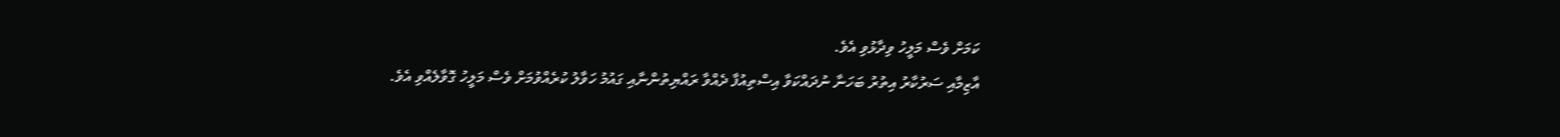ކަމަށް ވެސް މަލީހު ވިދާޅުވި އެވެ.
އާޒިމާއި ސަރުކާރު އިތުރު ބަހަނާ ނުދައްކަވާ އިސްތިއުފާ ދެއްވާ ރައްޔިތުންނާއި ގައުމު ހަވާލު ކުރެއްވުމަށް ވެސް މަލީހު ގޮވާލެއްވި އެވެ.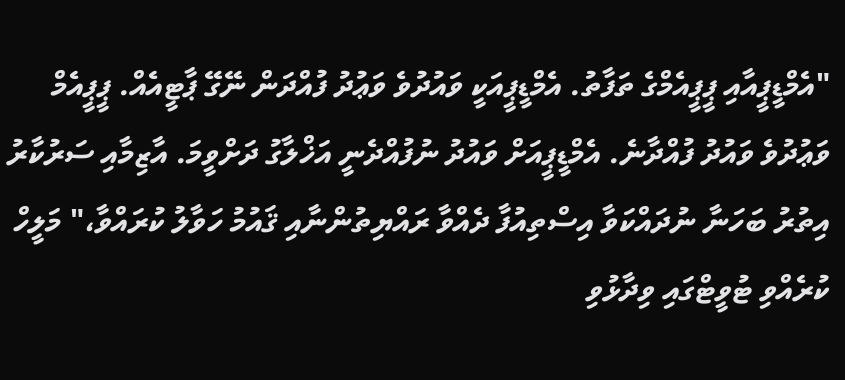"އެމްޑީޕީއާއި ޕީޕީއެމްގެ ތަފާތު. އެމްޑީޕީއަކީ ވައުދުވެ ވަޢުދު ފުއްދަން ނޭގޭ ޕާޓީއެއް. ޕީޕީއެމް ވަޢުދުވެ ވައުދު ފުއްދާނެ. އެމްޑީޕީއަށް ވައުދު ނުފުއްދެނީ އަޚްލާގު ދަށްވީމަ. އާޒިމާއި ސަރުކާރު އިތުރު ބަހަނާ ނުދައްކަވާ އިސްތިއުފާ ދެއްވާ ރައްޔިތުންނާއި ޤައުމު ހަވާލު ކުރައްވާ،" މަލީހް ކުރެއްވި ޓުވީޓްގައި ވިދާޅުވި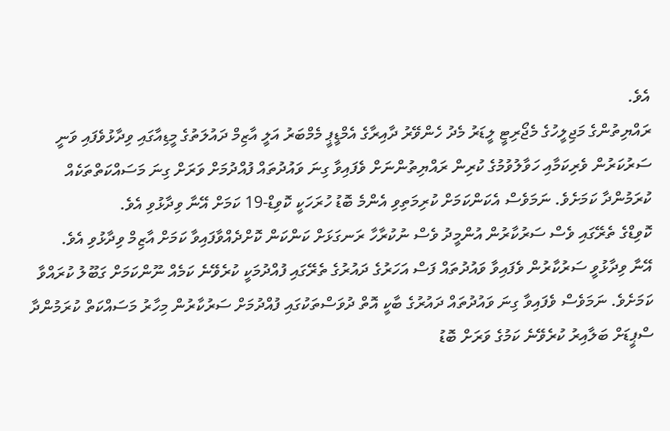އެވެ.
ރައްޔިތުންގެ މަޖިލީހުގެ މެޖޯރިޓީ ލީޑަރު މެދު ހެންވޭރު ދާއިރާގެ އެމްޑީޕީ މެމްބަރު އަލީ އާޒިމް ދައުލަތުގެ މީޑިއާގައި ވިދާޅުވެފައި ވަނީ ސަރުކަރުން ވެރިކަމާއި ހަވާލުވުމުގެ ކުރިން ރައްޔިތުންނަށް ވެފައިވާ ގިނަ ވައުދުތައް ފުއްދުމަށް ވަރަށް ގިނަ މަސައްކަތްތަކެއް ކުރަމުންދާ ކަމަށެވެ. ނަމަވެސް އެކަންކަމަށް ކުރިމަތިވި އެންމެ ބޮޑު ހުރަހަކީ ކޮވިޑް-19 ކަމަށް އޭނާ ވިދާޅުވި އެވެ.
ކޮވިޑްގެ ތެރޭގައި ވެސް ސަރުކާރުން އުންމީދު ވެސް ނުކުރާހާ ރަނގަޅަށް ކަންކަން ކޮށްދެއްވާފައިވާ ކަމަށް އާޒިމް ވިދާޅުވި އެވެ.
އޭނާ ވިދާޅުވީ ސަރުކާރުން ވެފައިވާ ވައުދުތައް ފަސް އަހަރުގެ ދައުރުގެ ތެރޭގައި ފުއްދުމަކީ ކުރެވޭނެ ކަމެއް ނޫންކަމަށް ގަބޫލު ކުރައްވާ ކަމަށެވެ. ނަމަވެސް ވެފައިވާ ގިނަ ވައުދުތައް ދައުރުގެ ބާކީ އޮތް ދުވަސްތަކުގައި ފުއްދުމަށް ސަރުކާރުން މިހާރު މަސައްކަތް ކުރަމުންދާ ސްޕީޑަށް ބަލާއިރު ކުރެވޭނެ ކަމުގެ ވަރަށް ބޮޑު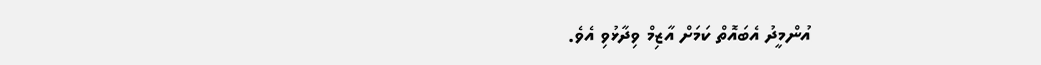އުންމީދު އެބައޮތް ކަމަށް އާޒިމް ވިދާޅުވި އެވެ.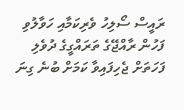ރައީސް ސޯލިހު ވެރިކަމާއި ހަވާލުވި ފަހުން ރާއްޖޭގެ ތަރައްގީގެ ދުވެލި ފަހަތަށް ޖެހިފައިވާ ކަމަށް ބުނެ ގިނަ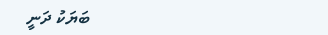ބަޔަކު ދަނީ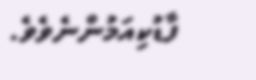ފާޑުކިއަމުންނެވެވެ.